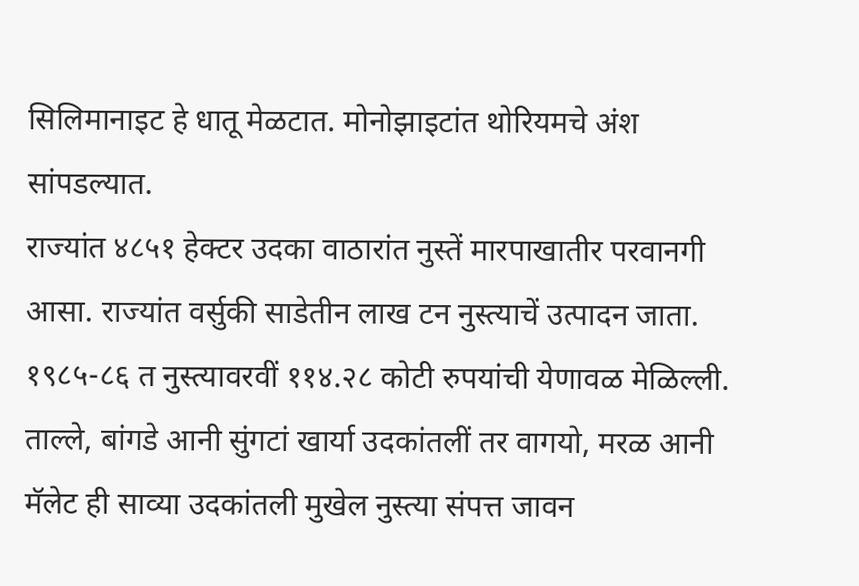सिलिमानाइट हे धातू मेळटात. मोनोझाइटांत थोरियमचे अंश सांपडल्यात.
राज्यांत ४८५१ हेक्टर उदका वाठारांत नुस्तें मारपाखातीर परवानगी आसा. राज्यांत वर्सुकी साडेतीन लाख टन नुस्त्याचें उत्पादन जाता. १९८५-८६ त नुस्त्यावरवीं ११४.२८ कोटी रुपयांची येणावळ मेळिल्ली. ताल्ले, बांगडे आनी सुंगटां खार्या उदकांतलीं तर वागयो, मरळ आनी मॅलेट ही साव्या उदकांतली मुखेल नुस्त्या संपत्त जावन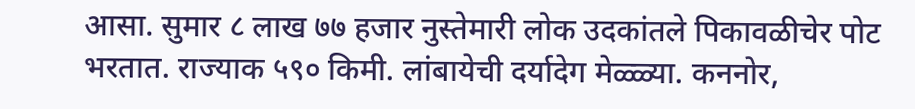आसा. सुमार ८ लाख ७७ हजार नुस्तेमारी लोक उदकांतले पिकावळीचेर पोट भरतात. राज्याक ५९० किमी. लांबायेची दर्यादेग मेळ्ळ्या. कननोर,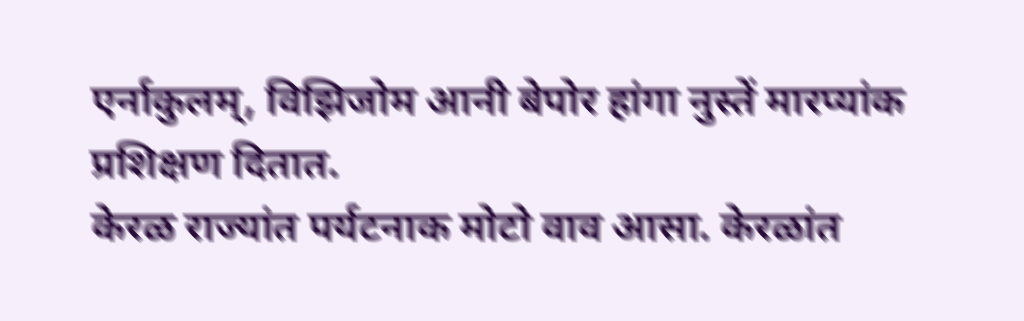एर्नाकुलम्, विझिजोम आनी बेपोर हांगा नुस्तें मारप्यांक प्रशिक्षण दितात.
केरळ राज्यांत पर्यटनाक मोटो वाव आसा. केरळांत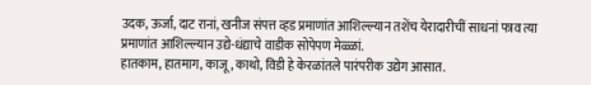उदक, ऊर्जा, दाट रानां, खनीज संपत्त व्हड प्रमाणांत आशिल्ल्यान तशेंच येरादारीचीं साधनां फाव त्या प्रमाणांत आशिल्ल्यान उद्ये-धंद्याचे वाडीक सोपेपण मेळ्ळां.
हातकाम, हातमाग, काजू, काथो, विडी हे केरळांतले पारंपरीक उद्येग आसात.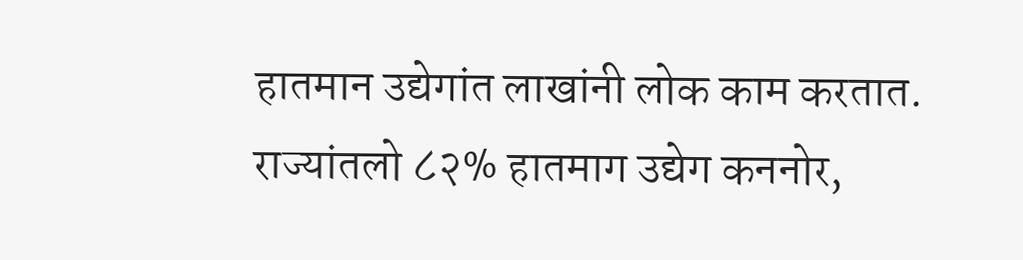हातमान उद्येगांत लाखांनी लोक काम करतात. राज्यांतलो ८२% हातमाग उद्येग कननोर,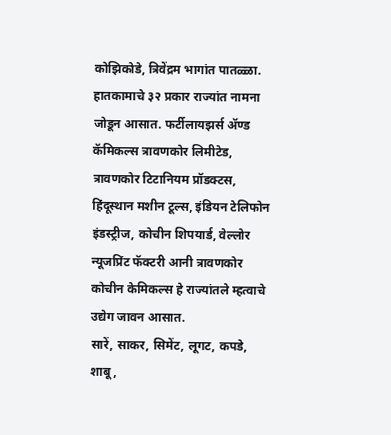कोझिकोडे, त्रिवेंद्रम भागांत पातळ्ळा. हातकामाचे ३२ प्रकार राज्यांत नामना जोडून आसात. फर्टीलायझर्स ॲण्ड कॅमिकल्स त्रावणकोर लिमीटेड, त्रावणकोर टिटानियम प्रॉडक्टस, हिंदूस्थान मशीन टूल्स, इंडियन टेलिफोन इंडस्ट्रीज, कोचीन शिपयार्ड, वेल्लोर न्यूजप्रिंट फॅक्टरी आनी त्रावणकोर कोचीन केमिकल्स हे राज्यांतले म्हत्वाचे उद्येग जावन आसात.
सारें, साकर, सिमेंट, लूगट, कपडे, शाबू,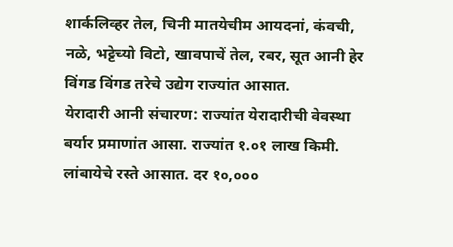शार्कलिव्हर तेल, चिनी मातयेचीम आयदनां, कंवची, नळे, भट्टेच्यो विटो, खावपाचें तेल, रबर, सूत आनी हेर विंगड विंगड तरेचे उद्येग राज्यांत आसात.
येरादारी आनी संचारण: राज्यांत येरादारीची वेवस्था बर्यार प्रमाणांत आसा. राज्यांत १.०१ लाख किमी. लांबायेचे रस्ते आसात. दर १०,०००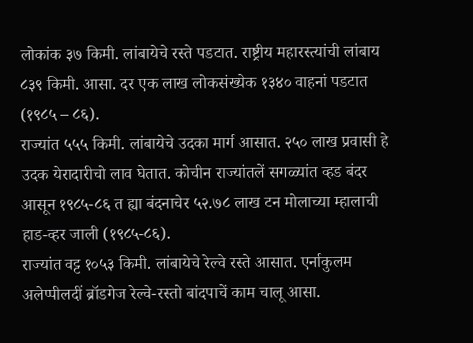लोकांक ३७ किमी. लांबायेचे रस्ते पडटात. राष्ट्रीय महारस्त्यांची लांबाय ८३९ किमी. आसा. दर एक लाख लोकसंख्येक १३४० वाहनां पडटात (१९८५ – ८६).
राज्यांत ५५५ किमी. लांबायेचे उदका मार्ग आसात. २५० लाख प्रवासी हे उदक येरादारीचो लाव घेतात. कोचीन राज्यांतलें सगळ्यांत व्हड बंदर आसून १९८५-८६ त ह्या बंदनाचेर ५२.७८ लाख टन मोलाच्या म्हालाची हाड-व्हर जाली (१९८५-८६).
राज्यांत वट्ट १०५३ किमी. लांबायेचे रेल्वे रस्ते आसात. एर्नाकुलम अलेप्पीलदीं ब्रॉडगेज रेल्वे-रस्तो बांदपाचें काम चालू आसा.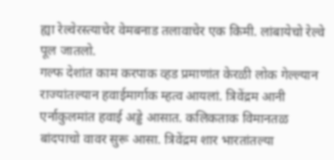ह्या रेल्वेरस्त्याचेर वेमबनाड तलावाचेर एक किमी. लांबायेचो रेल्वे पूल जातलो.
गल्फ देशांत काम करपाक व्हड प्रमाणांत केरळी लोक गेल्ल्यान राज्यांतल्यान हवाईमार्गाक म्हत्व आयलां. त्रिवेंद्रम आनी एर्नाकुलमांत हवाई अड्डे आसात. कलिकताक विमानतळ बांदपाचो वावर सुरू आसा. त्रिवेंद्रम शार भारतांतल्या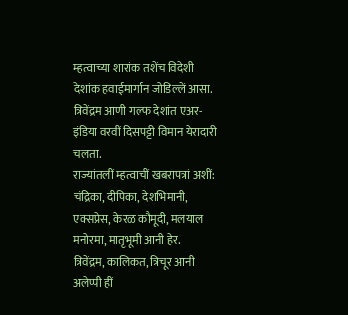म्हत्वाच्या शारांक तशेंच विदेशी देशांक हवाईमार्गान जोडिल्लें आसा. त्रिवेंद्रम आणी गल्फ देशांत एअर-इंडिया वरवीं दिसपट्टी विमान येरादारी चलता.
राज्यांतलीं म्हत्वाचीं खबरापत्रां अशीं: चंद्रिका, दीपिका, देशभिमानी, एक्सप्रेस, केरळ कौमूदी, मलयाल मनोरमा, मातृभूमी आनी हेर.
त्रिवेंद्रम, कालिकत, त्रिचूर आनी अलेप्पी हीं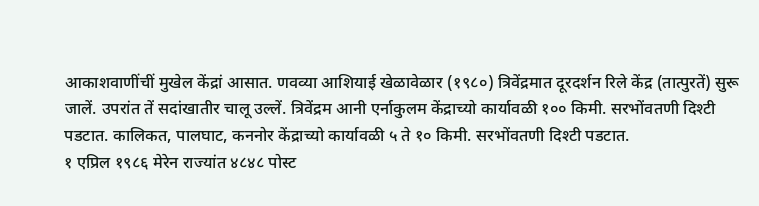आकाशवाणींचीं मुखेल केंद्रां आसात. णवव्या आशियाई खेळावेळार (१९८०) त्रिवेंद्रमात दूरदर्शन रिले केंद्र (तात्पुरतें) सुरू जालें. उपरांत तें सदांखातीर चालू उल्लें. त्रिवेंद्रम आनी एर्नाकुलम केंद्राच्यो कार्यावळी १०० किमी. सरभोंवतणी दिश्टी पडटात. कालिकत, पालघाट, कननोर केंद्राच्यो कार्यावळी ५ ते १० किमी. सरभोंवतणी दिश्टी पडटात.
१ एप्रिल १९८६ मेरेन राज्यांत ४८४८ पोस्ट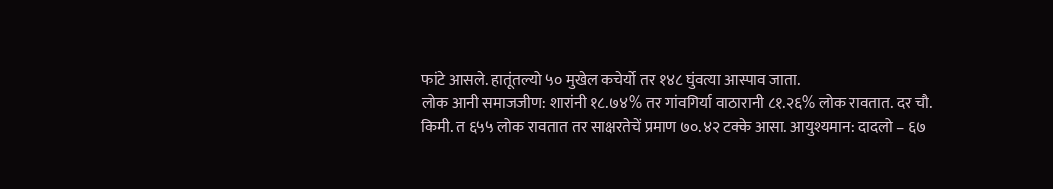फांटे आसले. हातूंतल्यो ५० मुखेल कचेर्यो तर १४८ घुंवत्या आस्पाव जाता.
लोक आनी समाजजीण: शारांनी १८.७४% तर गांवगिर्या वाठारानी ८१.२६% लोक रावतात. दर चौ. किमी. त ६५५ लोक रावतात तर साक्षरतेचें प्रमाण ७०.४२ टक्के आसा. आयुश्यमान: दादलो – ६७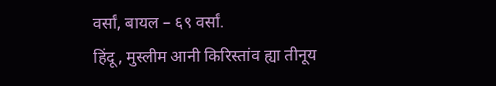वर्सां, बायल – ६९ वर्सां.
हिंदू, मुस्लीम आनी किरिस्तांव ह्या तीनूय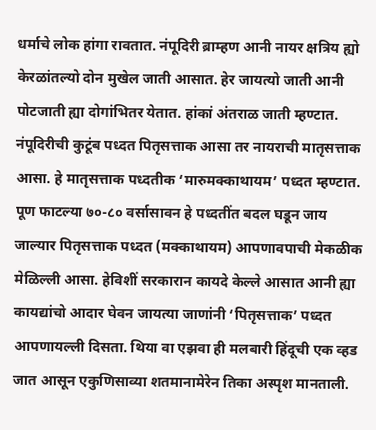धर्माचे लोक हांगा रावतात. नंपूदिरी ब्राम्हण आनी नायर क्षत्रिय ह्यो केरळांतल्यो दोन मुखेल जाती आसात. हेर जायत्यो जाती आनी पोटजाती ह्या दोगांभितर येतात. हांकां अंतराळ जाती म्हण्टात. नंपूदिरीची कुटूंब पध्दत पितृसत्ताक आसा तर नायराची मातृसत्ताक आसा. हे मातृसत्ताक पध्दतीक ‘मारुमक्काथायम’ पध्दत म्हण्टात. पूण फाटल्या ७०-८० वर्सासावन हे पध्दतींत बदल घडून जाय जाल्यार पितृसत्ताक पध्दत (मक्काथायम) आपणावपाची मेकळीक मेळिल्ली आसा. हेविशीं सरकारान कायदे केल्ले आसात आनी ह्या कायद्यांचो आदार घेवन जायत्या जाणांनी ‘पितृसत्ताक’ पध्दत आपणायल्ली दिसता. थिया वा एझवा ही मलबारी हिंदूची एक व्हड जात आसून एकुणिसाव्या शतमानामेरेन तिका अस्पृश मानताली.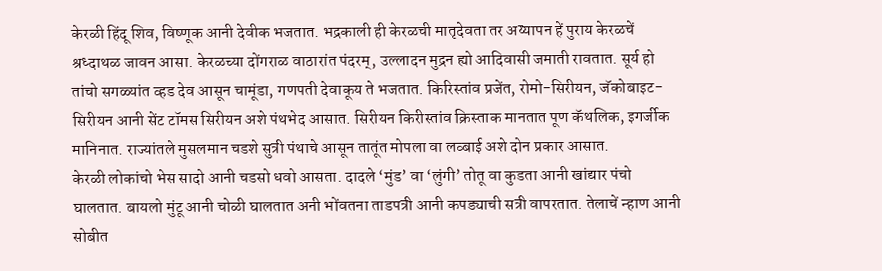केरळी हिंदू शिव, विष्णूक आनी देवीक भजतात. भद्रकाली ही केरळची मातृदेवता तर अय्यापन हें पुराय केरळचें श्रध्दाथळ जावन आसा. केरळच्या दोंगराळ वाठारांत पंदरम्, उल्लादन मुद्रन ह्यो आदिवासी जमाती रावतात. सूर्य हो तांचो सगळ्यांत व्हड देव आसून चामूंडा, गणपती देवाकूय ते भजतात. किरिस्तांव प्रजेंत, रोमो-सिरीयन, जॅकोबाइट-सिरीयन आनी सेंट टॉमस सिरीयन अशे पंथभेद आसात. सिरीयन किरीस्तांव क्रिस्ताक मानतात पूण कॅथलिक, इगर्जीक मानिनात. राज्यांतले मुसलमान चडशे सुत्री पंथाचे आसून तातूंत मोपला वा लव्बाई अशे दोन प्रकार आसात.
केरळी लोकांचो भेस सादो आनी चडसो धवो आसता. दादले ‘मुंड’ वा ‘लुंगी’ तोतू वा कुडता आनी खांद्यार पंचो घालतात. बायलो मुंटू आनी चोळी घालतात अनी भोंवतना ताडपत्री आनी कपड्याची सत्री वापरतात. तेलाचें न्हाण आनी सोबीत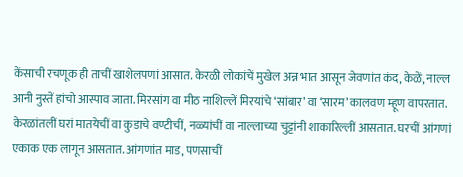केंसाची रचणूक ही ताचीं खाशेलपणां आसात. केरळी लोकांचें मुखेल अन्न भात आसून जेवणांत कंद, केळें, नाल्ल आनी नुस्तें हांचो आस्पाव जाता. मिरसांग वा मीठ नाशिल्लें मिरयांचे ‘सांबार’ वा ‘सारम’ कालवण म्हूण वापरतात.
केरळांतलीं घरां मातयेचीं वा कुडाचे वण्टीचीं, नळ्यांचीं वा नाल्लाच्या चुट्टांनी शाकारिल्लीं आसतात. घरचीं आंगणां एकाक एक लागून आसतात. आंगणांत माड, पणसाचीं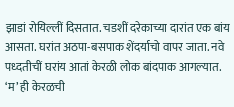झाडां रोयिल्लीं दिसतात. चडशीं दरेकाच्या दारांत एक बांय आसता. घरांत अठपा-बसपाक शेंदर्याचो वापर जाता. नवे पध्दतीचीं घरांय आतां केरळी लोक बांदपाक आगल्यात.
‘म’ ही केरळची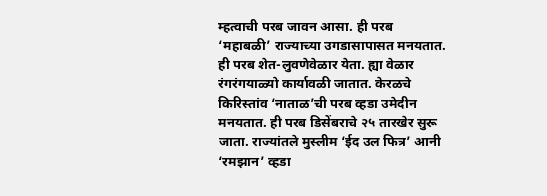म्हत्वाची परब जावन आसा. ही परब ‘महाबळी’ राज्याच्या उगडासापासत मनयतात. ही परब शेत-लुवणेवेळार येता. ह्या वेळार रंगरंगयाळ्यो कार्यावळी जातात. केरळचे किरिस्तांव ‘नाताळ’ची परब व्हडा उमेदीन मनयतात. ही परब डिसेंबराचे २५ तारखेर सुरू जाता. राज्यांतले मुस्लीम ‘ईद उल फित्र’ आनी ‘रमझान’ व्हडा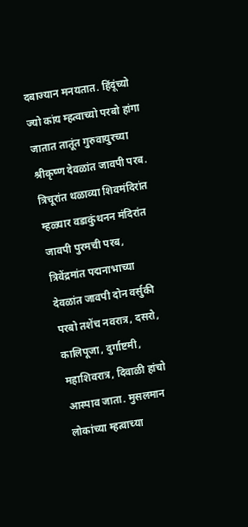दबाज्यान मनयतात. हिंदूंच्यो ज्यो कांय म्हत्वाच्यो परबो हांगा जातात तातूंत गुरुवायुरच्या श्रीकृष्ण देवळांत जावपी परब. त्रिचूरांत थळाव्या शिवमंदिरांत म्हळ्यार वडाकुंथनन मंदिरांत जावपी पुरमची परब, त्रिवेंद्रमांत पद्मनाभाच्या देवळांत जावपी दोन वर्सुकी परबो तशेंच नवरात्र, दसरो, कालिपूजा, दुर्गाष्टमी, महाशिवरात्र, दिवाळी हांचो आस्पाव जाता. मुसलमान लोकांच्या म्हत्वाच्या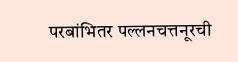परबांभितर पल्लनचत्तनूरची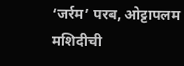‘जर्रम’ परब, ओट्टापलम मशिदीची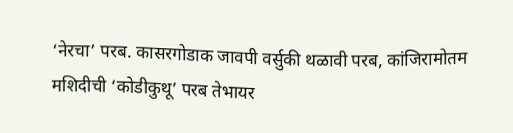‘नेरचा’ परब. कासरगोडाक जावपी वर्सुकी थळावी परब, कांजिरामोतम मशिदीची ‘कोडीकुथू’ परब तेभायर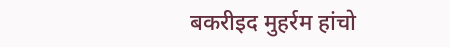बकरीइद मुहर्रम हांचो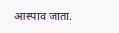आस्पाव जाता.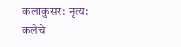कलाकुसर: नृत्य: कलेचे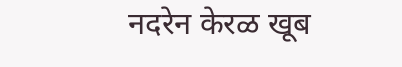नदरेन केरळ खूब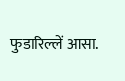फुडारिल्लें आसा.